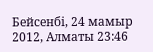Бейсенбі, 24 мамыр 2012, Алматы 23:46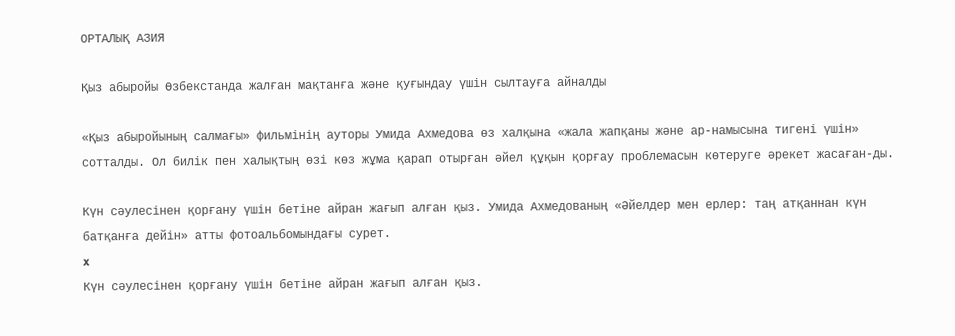ОРТАЛЫҚ АЗИЯ

Қыз абыройы Өзбекстанда жалған мақтанға және қуғындау үшін сылтауға айналды

«Қыз абыройының салмағы» фильмінің ауторы Умида Ахмедова өз халқына «жала жапқаны және ар-намысына тигені үшін» сотталды. Ол билік пен халықтың өзі көз жұма қарап отырған әйел құқын қорғау проблемасын көтеруге әрекет жасаған-ды.

Күн сәулесінен қорғану үшін бетіне айран жағып алған қыз. Умида Ахмедованың «Әйелдер мен ерлер: таң атқаннан күн батқанға дейін» атты фотоальбомындағы сурет.
x
Күн сәулесінен қорғану үшін бетіне айран жағып алған қыз.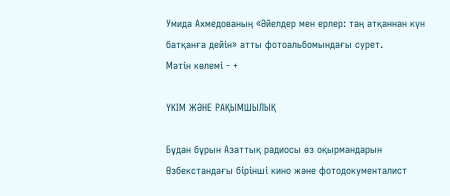Умида Ахмедованың «Әйелдер мен ерлер: таң атқаннан күн батқанға дейін» атты фотоальбомындағы сурет.
Мәтін көлемі - +

ҮКІМ ЖӘНЕ РАҚЫМШЫЛЫҚ

Бұдан бұрын Азаттық радиосы өз оқырмандарын Өзбекстандағы бірінші кино және фотодокументалист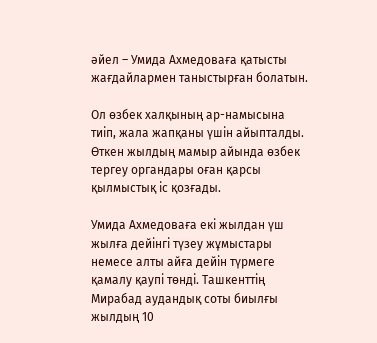әйел – Умида Ахмедоваға қатысты жағдайлармен таныстырған болатын.

Ол өзбек халқының ар-намысына тиіп, жала жапқаны үшін айыпталды. Өткен жылдың мамыр айында өзбек тергеу органдары оған қарсы қылмыстық іс қозғады.

Умида Ахмедоваға екі жылдан үш жылға дейінгі түзеу жұмыстары немесе алты айға дейін түрмеге қамалу қаупі төнді. Ташкенттің Мирабад аудандық соты биылғы жылдың 10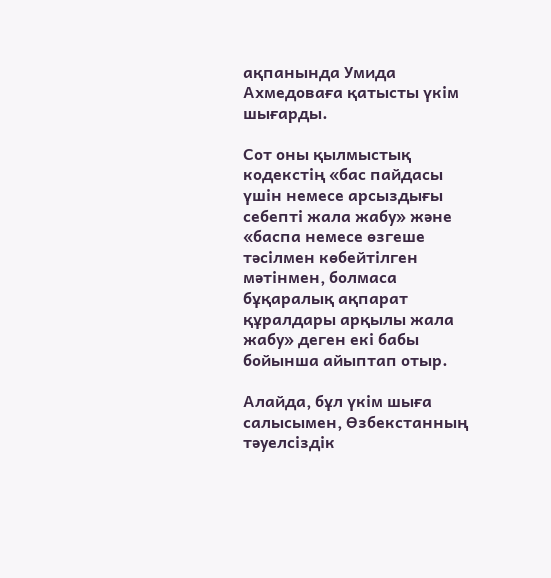ақпанында Умида Ахмедоваға қатысты үкім шығарды.

Сот оны қылмыстық кодекстің «бас пайдасы үшін немесе арсыздығы себепті жала жабу» және «баспа немесе өзгеше тәсілмен көбейтілген мәтінмен, болмаса бұқаралық ақпарат құралдары арқылы жала жабу» деген екі бабы бойынша айыптап отыр.

Алайда, бұл үкім шыға салысымен, Өзбекстанның тәуелсіздік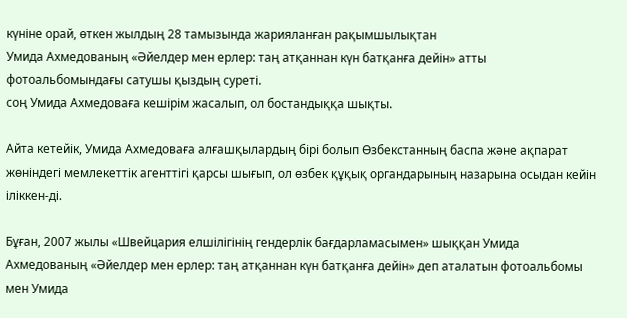күніне орай, өткен жылдың 28 тамызында жарияланған рақымшылықтан
Умида Ахмедованың «Әйелдер мен ерлер: таң атқаннан күн батқанға дейін» атты фотоальбомындағы сатушы қыздың суреті.
соң Умида Ахмедоваға кешірім жасалып, ол бостандыққа шықты.

Айта кетейік, Умида Ахмедоваға алғашқылардың бірі болып Өзбекстанның баспа және ақпарат жөніндегі мемлекеттік агенттігі қарсы шығып, ол өзбек құқық органдарының назарына осыдан кейін іліккен-ді.

Бұған, 2007 жылы «Швейцария елшілігінің гендерлік бағдарламасымен» шыққан Умида Ахмедованың «Әйелдер мен ерлер: таң атқаннан күн батқанға дейін» деп аталатын фотоальбомы мен Умида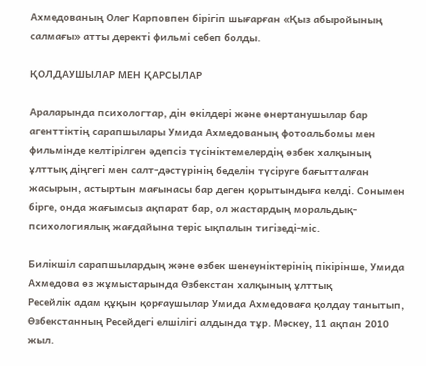Ахмедованың Олег Карповпен бірігіп шығарған «Қыз абыройының салмағы» атты деректі фильмі себеп болды.

ҚОЛДАУШЫЛАР МЕН ҚАРСЫЛАР

Араларында психологтар, дін өкілдері және өнертанушылар бар агенттіктің сарапшылары Умида Ахмедованың фотоальбомы мен фильмінде келтірілген әдепсіз түсініктемелердің өзбек халқының ұлттық діңгегі мен салт-дәстүрінің беделін түсіруге бағытталған жасырын, астыртын мағынасы бар деген қорытындыға келді. Сонымен бірге, онда жағымсыз ақпарат бар, ол жастардың моральдық-психологиялық жағдайына теріс ықпалын тигізеді-міс.

Билікшіл сарапшылардың және өзбек шенеуніктерінің пікірінше, Умида Ахмедова өз жұмыстарында Өзбекстан халқының ұлттық
Ресейлік адам құқын қорғаушылар Умида Ахмедоваға қолдау танытып, Өзбекстанның Ресейдегі елшілігі алдында тұр. Мәскеу, 11 ақпан 2010 жыл.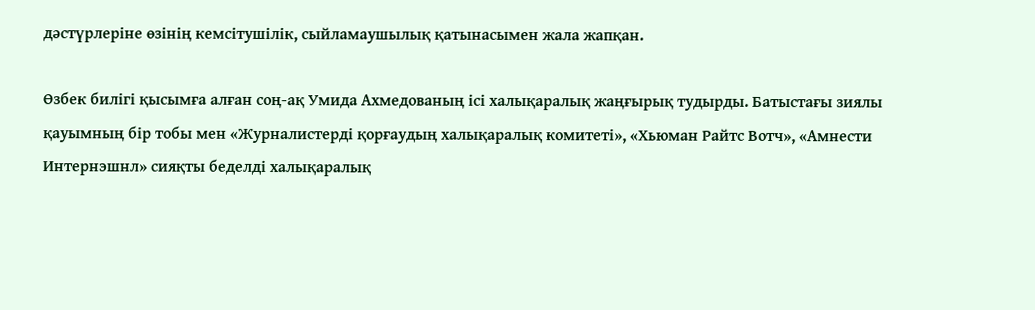дәстүрлеріне өзінің кемсітушілік, сыйламаушылық қатынасымен жала жапқан.

Өзбек билігі қысымға алған соң-ақ Умида Ахмедованың ісі халықаралық жаңғырық тудырды. Батыстағы зиялы қауымның бір тобы мен «Журналистерді қорғаудың халықаралық комитеті», «Хьюман Райтс Вотч», «Амнести Интернэшнл» сияқты беделді халықаралық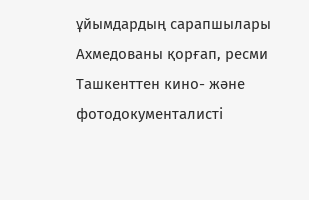ұйымдардың сарапшылары Ахмедованы қорғап, ресми Ташкенттен кино- және фотодокументалисті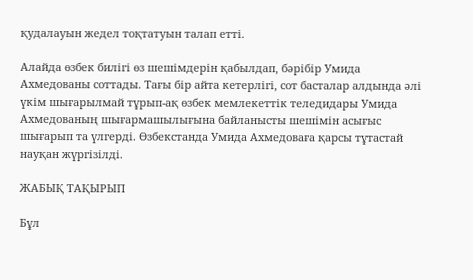қудалауын жедел тоқтатуын талап етті.

Алайда өзбек билігі өз шешімдерін қабылдап, бәрібір Умида Ахмедованы соттады. Тағы бір айта кетерлігі, сот басталар алдында әлі үкім шығарылмай тұрып-ақ өзбек мемлекеттік теледидары Умида Ахмедованың шығармашылығына байланысты шешімін асығыс шығарып та үлгерді. Өзбекстанда Умида Ахмедоваға қарсы тұтастай науқан жүргізілді.

ЖАБЫҚ ТАҚЫРЫП

Бұл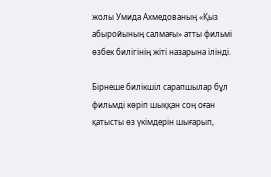жолы Умида Ахмедованың «Қыз абыройының салмағы» атты фильмі өзбек билігінің жіті назарына ілінді.

Бірнеше билікшіл сарапшылар бұл фильмді көріп шыққан соң оған қатысты өз үкімдерін шығарып,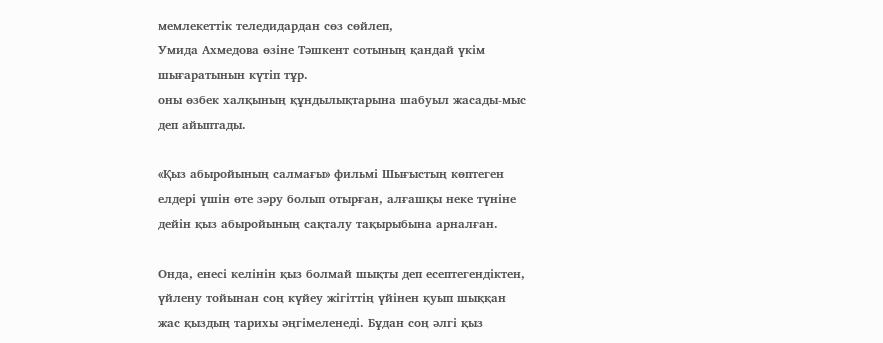мемлекеттік теледидардан сөз сөйлеп,
Умида Ахмедова өзіне Тәшкент сотының қандай үкім шығаратынын күтіп тұр.
оны өзбек халқының құндылықтарына шабуыл жасады-мыс деп айыптады.

«Қыз абыройының салмағы» фильмі Шығыстың көптеген елдері үшін өте зәру болып отырған, алғашқы неке түніне дейін қыз абыройының сақталу тақырыбына арналған.

Онда, енесі келінін қыз болмай шықты деп есептегендіктен, үйлену тойынан соң күйеу жігіттің үйінен қуып шыққан жас қыздың тарихы әңгімеленеді. Бұдан соң әлгі қыз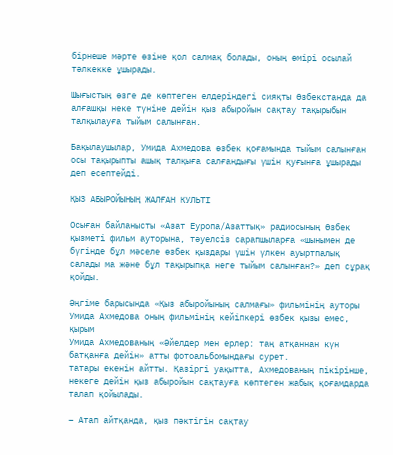бірнеше мәрте өзіне қол салмақ болады, оның өмірі осылай тәлкекке ұшырады.

Шығыстың өзге де көптеген елдеріндегі сияқты Өзбекстанда да алғашқы неке түніне дейін қыз абыройын сақтау тақырыбын талқылауға тыйым салынған.

Бақылаушылар, Умида Ахмедова өзбек қоғамында тыйым салынған осы тақырыпты ашық талқыға салғандығы үшін қуғынға ұшырады деп есептейді.

ҚЫЗ АБЫРОЙЫНЫҢ ЖАЛҒАН КУЛЬТІ

Осыған байланысты «Азат Еуропа/Азаттық» радиосының Өзбек қызметі фильм ауторына, тәуелсіз сарапшыларға «шынымен де бүгінде бұл мәселе өзбек қыздары үшін үлкен ауыртпалық салады ма және бұл тақырыпқа неге тыйым салынған?» деп сұрақ қойды.

Әңгіме барысында «Қыз абыройының салмағы» фильмінің ауторы Умида Ахмедова оның фильмінің кейіпкері өзбек қызы емес, қырым
Умида Ахмедованың «Әйелдер мен ерлер: таң атқаннан күн батқанға дейін» атты фотоальбомындағы сурет.
татары екенін айтты. Қазіргі уақытта, Ахмедованың пікірінше, некеге дейін қыз абыройын сақтауға көптеген жабық қоғамдарда талап қойылады.

– Атап айтқанда, қыз пәктігін сақтау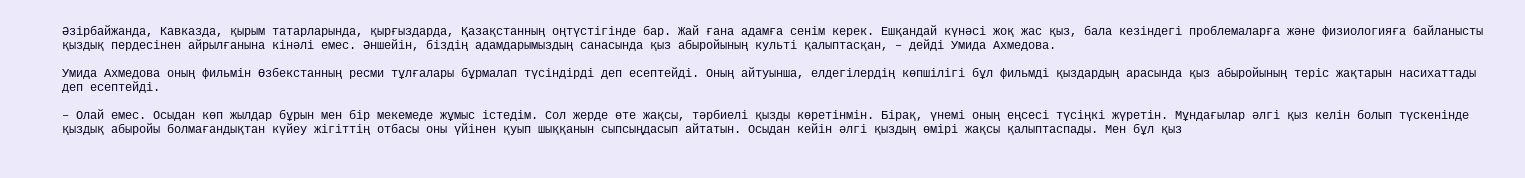Әзірбайжанда, Кавказда, қырым татарларында, қырғыздарда, Қазақстанның оңтүстігінде бар. Жай ғана адамға сенім керек. Ешқандай күнәсі жоқ жас қыз, бала кезіндегі проблемаларға және физиологияға байланысты қыздық пердесінен айрылғанына кінәлі емес. Әншейін, біздің адамдарымыздың санасында қыз абыройының культі қалыптасқан, – дейді Умида Ахмедова.

Умида Ахмедова оның фильмін Өзбекстанның ресми тұлғалары бұрмалап түсіндірді деп есептейді. Оның айтуынша, елдегілердің көпшілігі бұл фильмді қыздардың арасында қыз абыройының теріс жақтарын насихаттады деп есептейді.

– Олай емес. Осыдан көп жылдар бұрын мен бір мекемеде жұмыс істедім. Сол жерде өте жақсы, тәрбиелі қызды көретінмін. Бірақ, үнемі оның еңсесі түсіңкі жүретін. Мұндағылар әлгі қыз келін болып түскенінде қыздық абыройы болмағандықтан күйеу жігіттің отбасы оны үйінен қуып шыққанын сыпсыңдасып айтатын. Осыдан кейін әлгі қыздың өмірі жақсы қалыптаспады. Мен бұл қыз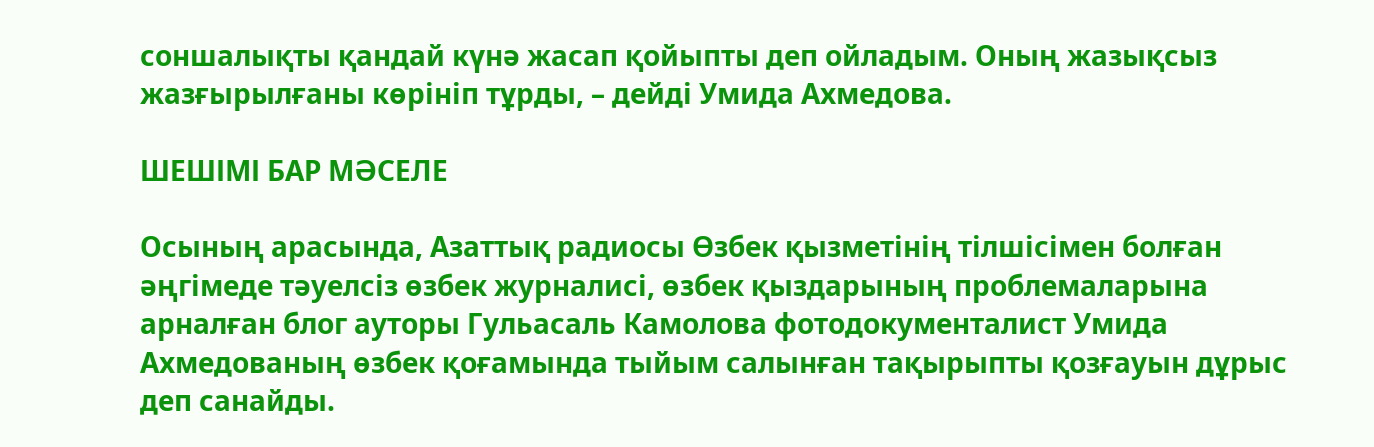соншалықты қандай күнә жасап қойыпты деп ойладым. Оның жазықсыз жазғырылғаны көрініп тұрды, – дейді Умида Ахмедова.

ШЕШІМІ БАР МӘСЕЛЕ

Осының арасында, Азаттық радиосы Өзбек қызметінің тілшісімен болған әңгімеде тәуелсіз өзбек журналисі, өзбек қыздарының проблемаларына арналған блог ауторы Гульасаль Камолова фотодокументалист Умида Ахмедованың өзбек қоғамында тыйым салынған тақырыпты қозғауын дұрыс деп санайды.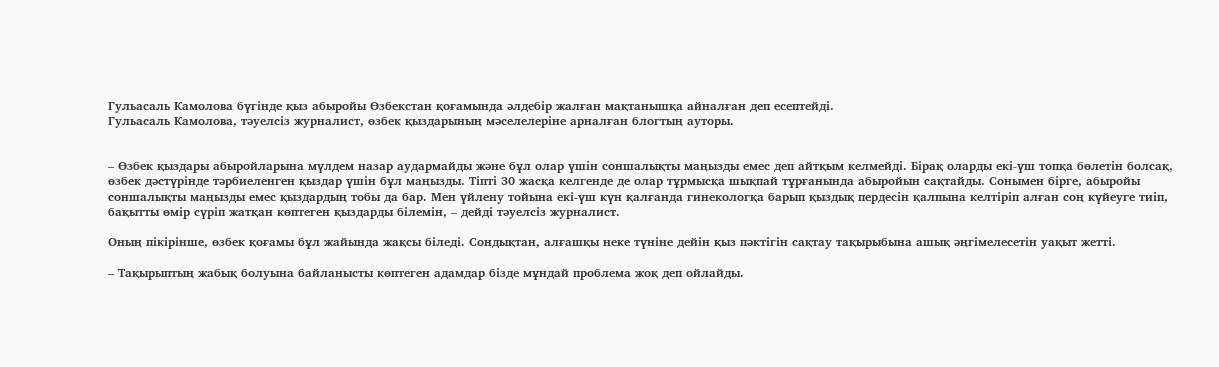Гульасаль Камолова бүгінде қыз абыройы Өзбекстан қоғамында әлдебір жалған мақтанышқа айналған деп есептейді.
Гульасаль Камолова, тәуелсіз журналист, өзбек қыздарының мәселелеріне арналған блогтың ауторы.


– Өзбек қыздары абыройларына мүлдем назар аудармайды және бұл олар үшін соншалықты маңызды емес деп айтқым келмейді. Бірақ оларды екі-үш топқа бөлетін болсақ, өзбек дәстүрінде тәрбиеленген қыздар үшін бұл маңызды. Тіпті 30 жасқа келгенде де олар тұрмысқа шықпай тұрғанында абыройын сақтайды. Сонымен бірге, абыройы соншалықты маңызды емес қыздардың тобы да бар. Мен үйлену тойына екі-үш күн қалғанда гинекологқа барып қыздық пердесін қалпына келтіріп алған соң күйеуге тиіп, бақытты өмір сүріп жатқан көптеген қыздарды білемін, – дейді тәуелсіз журналист.

Оның пікірінше, өзбек қоғамы бұл жайында жақсы біледі. Сондықтан, алғашқы неке түніне дейін қыз пәктігін сақтау тақырыбына ашық әңгімелесетін уақыт жетті.

– Тақырыптың жабық болуына байланысты көптеген адамдар бізде мұндай проблема жоқ деп ойлайды.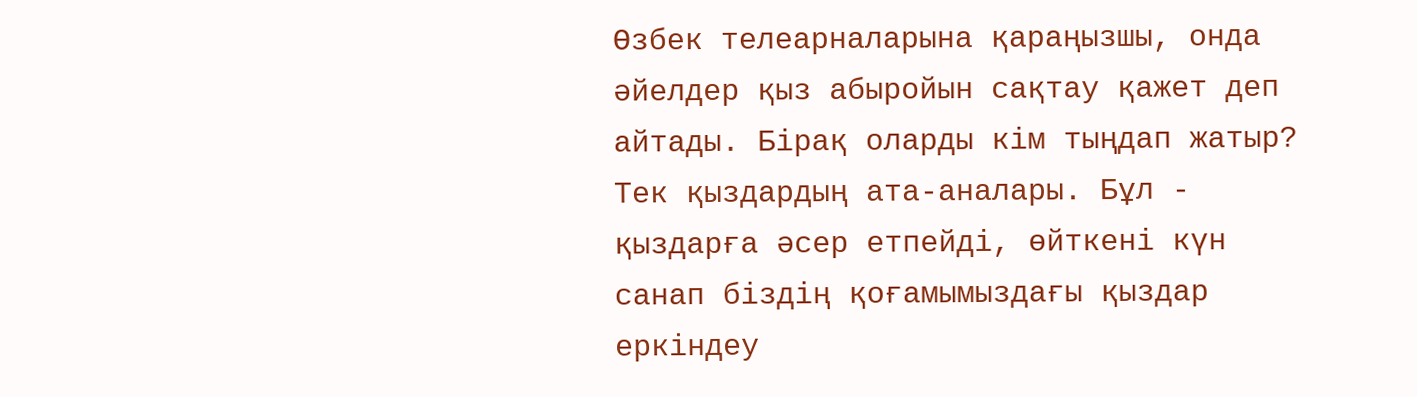Өзбек телеарналарына қараңызшы, онда әйелдер қыз абыройын сақтау қажет деп айтады. Бірақ оларды кім тыңдап жатыр? Тек қыздардың ата-аналары. Бұл - қыздарға әсер етпейді, өйткені күн санап біздің қоғамымыздағы қыздар еркіндеу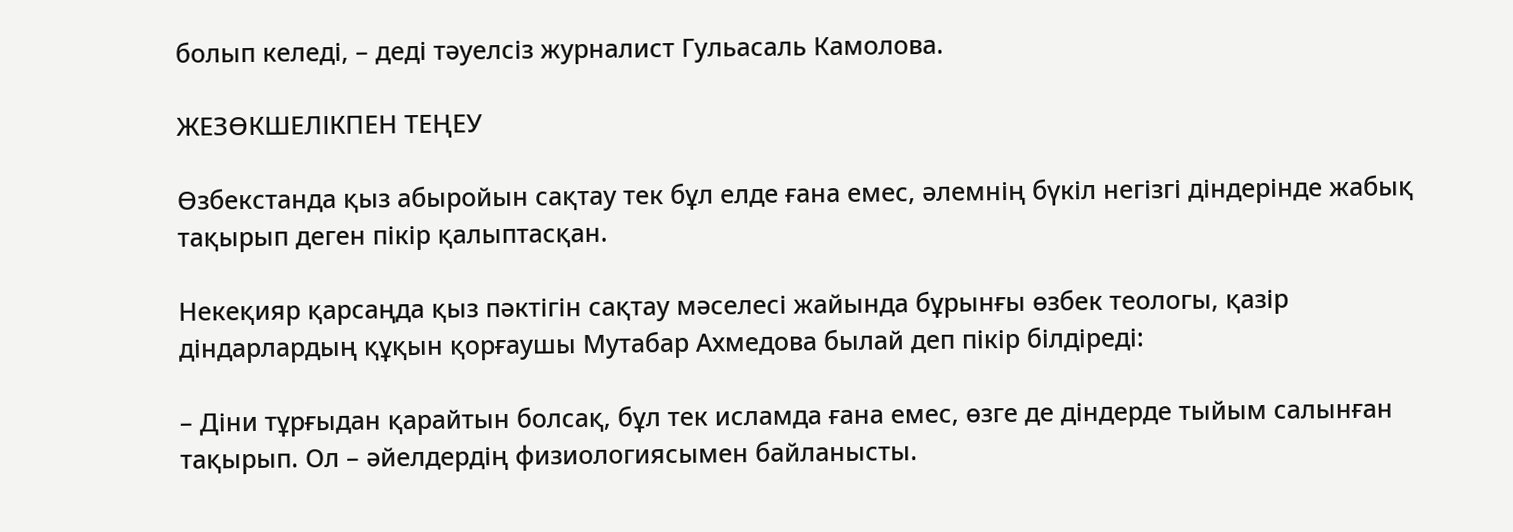болып келеді, – деді тәуелсіз журналист Гульасаль Камолова.

ЖЕЗӨКШЕЛІКПЕН ТЕҢЕУ

Өзбекстанда қыз абыройын сақтау тек бұл елде ғана емес, әлемнің бүкіл негізгі діндерінде жабық тақырып деген пікір қалыптасқан.

Некеқияр қарсаңда қыз пәктігін сақтау мәселесі жайында бұрынғы өзбек теологы, қазір діндарлардың құқын қорғаушы Мутабар Ахмедова былай деп пікір білдіреді:

– Діни тұрғыдан қарайтын болсақ, бұл тек исламда ғана емес, өзге де діндерде тыйым салынған тақырып. Ол – әйелдердің физиологиясымен байланысты.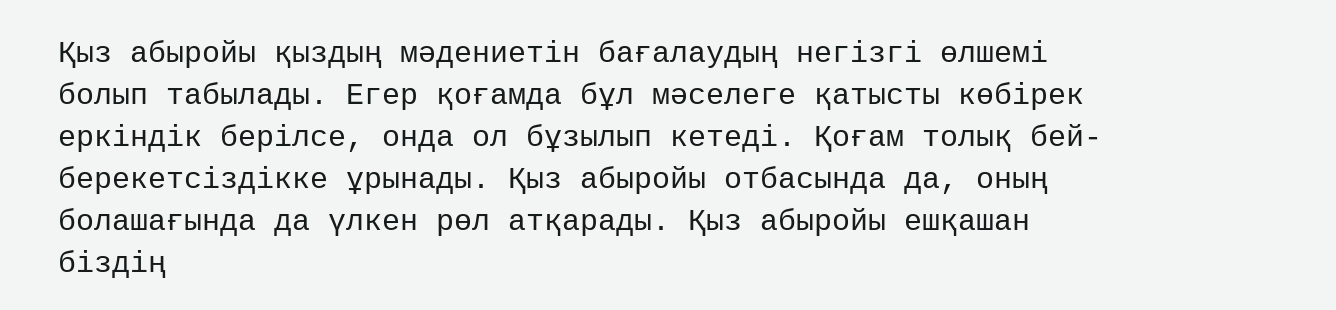Қыз абыройы қыздың мәдениетін бағалаудың негізгі өлшемі болып табылады. Егер қоғамда бұл мәселеге қатысты көбірек еркіндік берілсе, онда ол бұзылып кетеді. Қоғам толық бей-берекетсіздікке ұрынады. Қыз абыройы отбасында да, оның болашағында да үлкен рөл атқарады. Қыз абыройы ешқашан біздің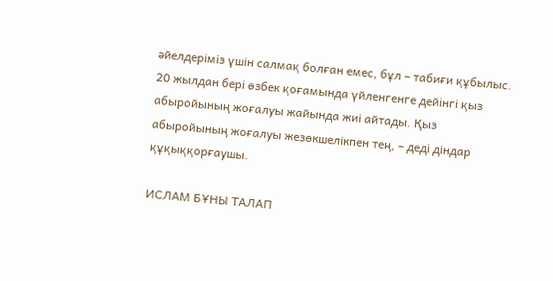әйелдеріміз үшін салмақ болған емес, бұл – табиғи құбылыс. 20 жылдан бері өзбек қоғамында үйленгенге дейінгі қыз абыройының жоғалуы жайында жиі айтады. Қыз абыройының жоғалуы жезөкшелікпен тең, – деді діндар құқыққорғаушы.

ИСЛАМ БҰНЫ ТАЛАП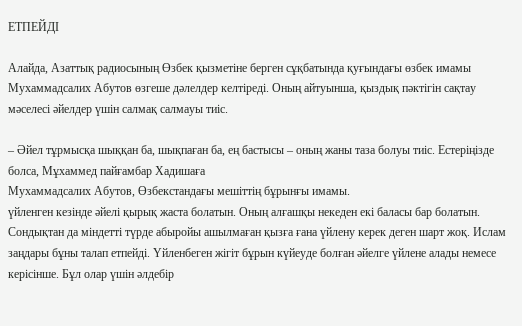ЕТПЕЙДІ

Алайда, Азаттық радиосының Өзбек қызметіне берген сұқбатында қуғындағы өзбек имамы Мухаммадсалих Абутов өзгеше дәлелдер келтіреді. Оның айтуынша, қыздық пәктігін сақтау мәселесі әйелдер үшін салмақ салмауы тиіс.

– Әйел тұрмысқа шыққан ба, шықпаған ба, ең бастысы – оның жаны таза болуы тиіс. Естеріңізде болса, Мұхаммед пайғамбар Хадишаға
Мухаммадсалих Абутов, Өзбекстандағы мешіттің бұрынғы имамы.
үйленген кезінде әйелі қырық жаста болатын. Оның алғашқы некеден екі баласы бар болатын. Сондықтан да міндетті түрде абыройы ашылмаған қызға ғана үйлену керек деген шарт жоқ. Ислам заңдары бұны талап етпейді. Үйленбеген жігіт бұрын күйеуде болған әйелге үйлене алады немесе керісінше. Бұл олар үшін әлдебір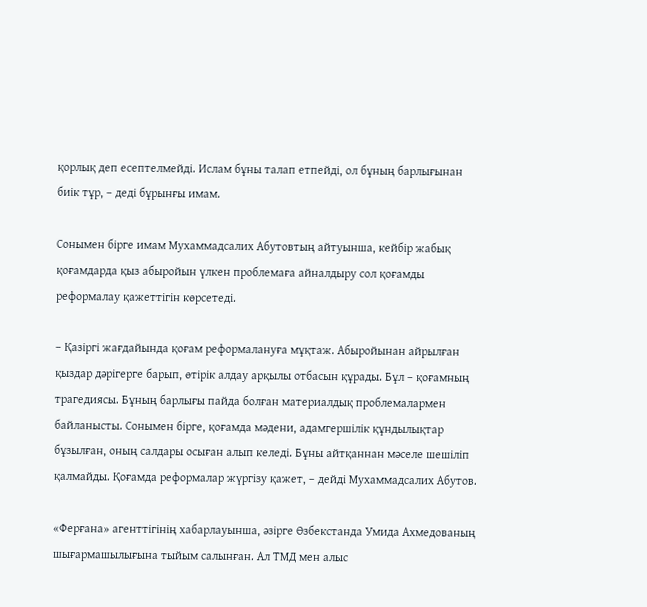қорлық деп есептелмейді. Ислам бұны талап етпейді, ол бұның барлығынан биік тұр, – деді бұрынғы имам.

Сонымен бірге имам Мухаммадсалих Абутовтың айтуынша, кейбір жабық қоғамдарда қыз абыройын үлкен проблемаға айналдыру сол қоғамды реформалау қажеттігін көрсетеді.

– Қазіргі жағдайында қоғам реформалануға мұқтаж. Абыройынан айрылған қыздар дәрігерге барып, өтірік алдау арқылы отбасын құрады. Бұл – қоғамның трагедиясы. Бұның барлығы пайда болған материалдық проблемалармен байланысты. Сонымен бірге, қоғамда мәдени, адамгершілік құндылықтар бұзылған, оның салдары осыған алып келеді. Бұны айтқаннан мәселе шешіліп қалмайды. Қоғамда реформалар жүргізу қажет, – дейді Мухаммадсалих Абутов.

«Ферғана» агенттігінің хабарлауынша, әзірге Өзбекстанда Умида Ахмедованың шығармашылығына тыйым салынған. Ал ТМД мен алыс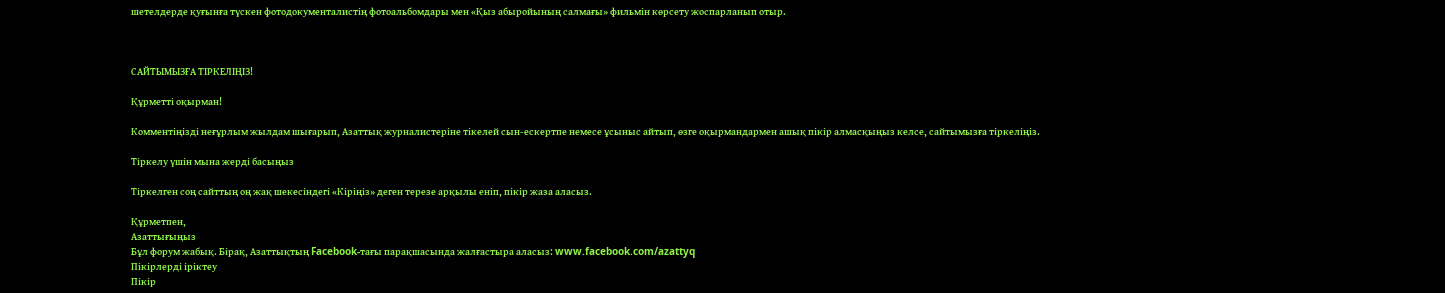шетелдерде қуғынға түскен фотодокументалистің фотоальбомдары мен «Қыз абыройының салмағы» фильмін көрсету жоспарланып отыр.



CАЙТЫМЫЗҒА ТІРКЕЛІҢІЗ!

Құрметті оқырман!

Комментіңізді неғұрлым жылдам шығарып, Азаттық журналистеріне тікелей сын-ескертпе немесе ұсыныс айтып, өзге оқырмандармен ашық пікір алмасқыңыз келсе, сайтымызға тіркеліңіз.

Тіркелу үшін мына жерді басыңыз

Тіркелген соң сайттың оң жақ шекесіндегі «Кіріңіз» деген терезе арқылы еніп, пікір жаза аласыз.

Құрметпен,
Азаттығыңыз
Бұл форум жабық. Бірақ, Азаттықтың Facebook-тағы парақшасында жалғастыра аласыз: www.facebook.com/azattyq
Пікірлерді іріктеу
Пікір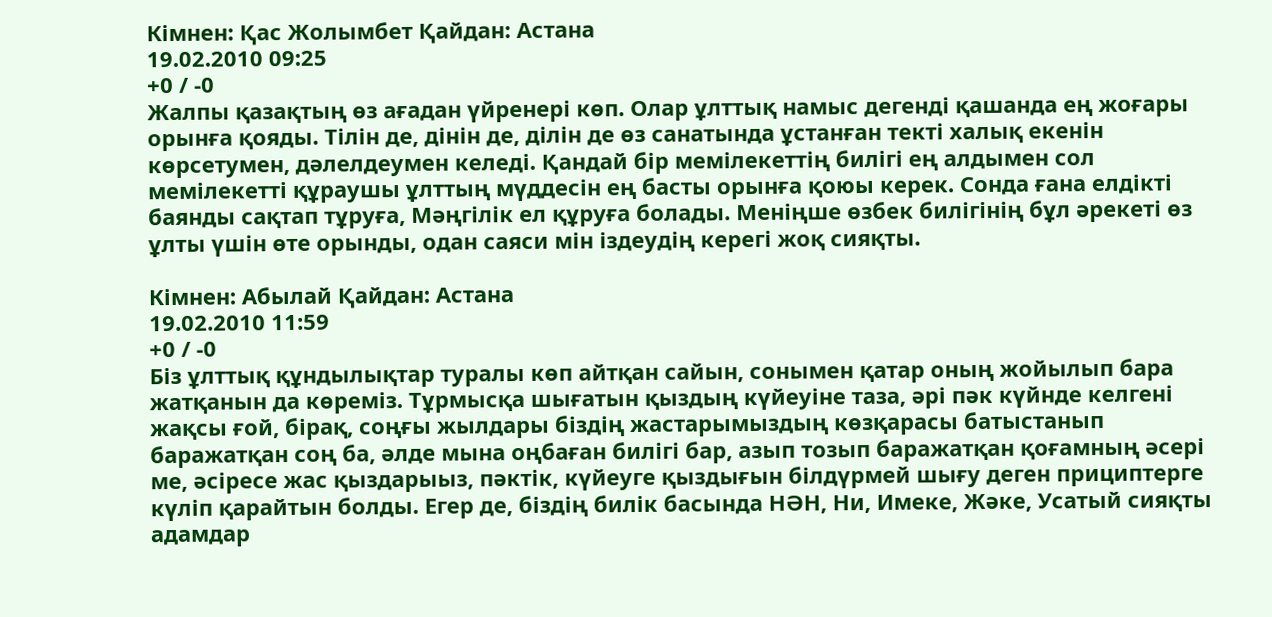Кімнен: Қас Жолымбет Қайдан: Астана
19.02.2010 09:25
+0 / -0
Жалпы қазақтың өз ағадан үйренері көп. Олар ұлттық намыс дегенді қашанда ең жоғары орынға қояды. Тілін де, дінін де, ділін де өз санатында ұстанған текті халық екенін көрсетумен, дәлелдеумен келеді. Қандай бір мемілекеттің билігі ең алдымен сол мемілекетті құраушы ұлттың мүддесін ең басты орынға қоюы керек. Сонда ғана елдікті баянды сақтап тұруға, Мәңгілік ел құруға болады. Меніңше өзбек билігінің бұл әрекеті өз ұлты үшін өте орынды, одан саяси мін іздеудің керегі жоқ сияқты.

Кімнен: Абылай Қайдан: Астана
19.02.2010 11:59
+0 / -0
Біз ұлттық құндылықтар туралы көп айтқан сайын, сонымен қатар оның жойылып бара жатқанын да көреміз. Тұрмысқа шығатын қыздың күйеуіне таза, әрі пәк күйнде келгені жақсы ғой, бірақ, соңғы жылдары біздің жастарымыздың көзқарасы батыстанып баражатқан соң ба, әлде мына оңбаған билігі бар, азып тозып баражатқан қоғамның әсері ме, әсіресе жас қыздарыыз, пәктік, күйеуге қыздығын білдүрмей шығу деген прициптерге күліп қарайтын болды. Егер де, біздің билік басында НӘН, Ни, Имеке, Жәке, Усатый сияқты адамдар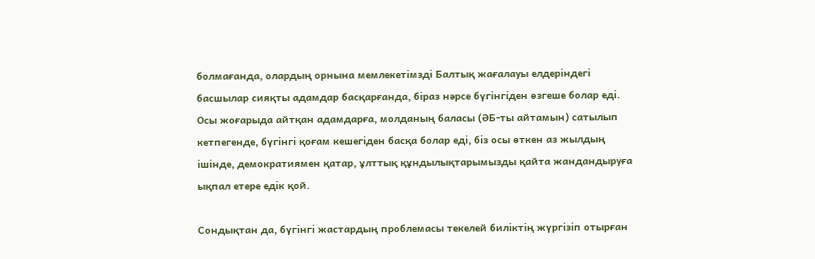болмағанда, олардың орнына мемлекетімзді Балтық жағалауы елдеріндегі басшылар сияқты адамдар басқарғанда, біраз нәрсе бүгінгіден өзгеше болар еді. Осы жоғарыда айтқан адамдарға, молданың баласы (ӘБ-ты айтамын) сатылып кетпегенде, бүгінгі қоғам кешегіден басқа болар еді, біз осы өткен аз жылдың ішінде, демократиямен қатар, ұлттық құндылықтарымызды қайта жандандыруға ықпал етере едік қой.

Сондықтан да, бүгінгі жастардың проблемасы текелей биліктің жүргізіп отырған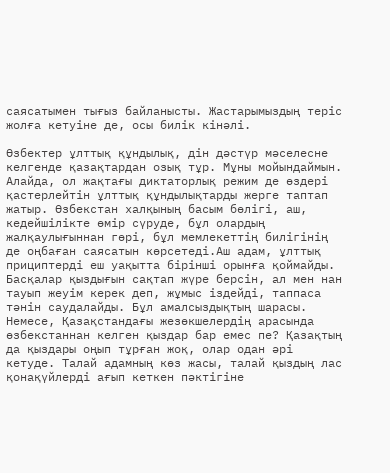саясатымен тығыз байланысты. Жастарымыздың теріс жолға кетуіне де, осы билік кінәлі.

Өзбектер ұлттық құндылық, дін дәстүр мәселесне келгенде қазақтардан озық тұр. Мұны мойындаймын. Алайда, ол жақтағы диктаторлық режим де өздері қастерлейтін ұлттық құндылықтарды жерге таптап жатыр. Өзбекстан халқының басым бөлігі, аш, кедейшілікте өмір сүруде, бұл олардың жалқаулығыннан гөрі, бұл мемлекеттің билігінің де оңбаған саясатын көрсетеді.Аш адам, ұлттық прициптерді еш уақытта бірінші орынға қоймайды. Басқалар қыздығын сақтап жүре берсін, ал мен нан тауып жеуім керек деп, жұмыс іздейді, таппаса тәнін саудалайды. Бұл амалсыздықтың шарасы. Немесе, Қазақстандағы жезөкшелердің арасында өзбекстаннан келген қыздар бар емес пе? Қазақтың да қыздары оңып тұрған жоқ, олар одан әрі кетуде. Талай адамның көз жасы, талай қыздың лас қонақүйлерді ағып кеткен пәктігіне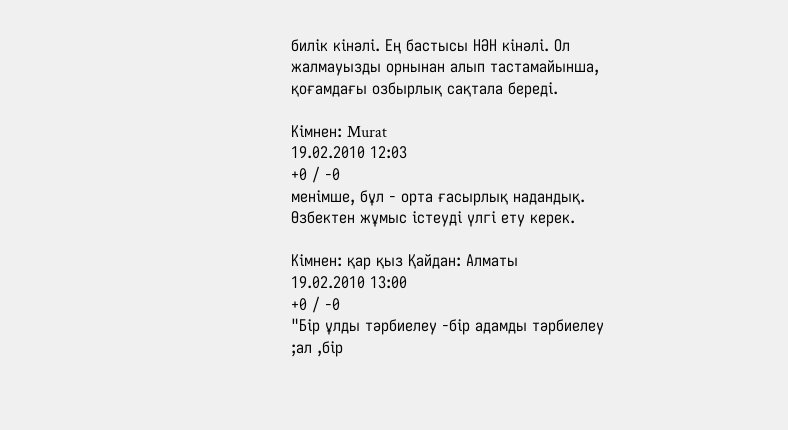билік кінәлі. Ең бастысы НӘН кінәлі. Ол жалмауызды орнынан алып тастамайынша, қоғамдағы озбырлық сақтала береді.

Кімнен: Murat
19.02.2010 12:03
+0 / -0
менiмше, бұл - орта ғасырлық надандық. Өзбектен жұмыс істеуді үлгі ету керек.

Кімнен: қар қыз Қайдан: Алматы
19.02.2010 13:00
+0 / -0
"Бір ұлды тәрбиелеу -бір адамды тәрбиелеу ;ал ,бір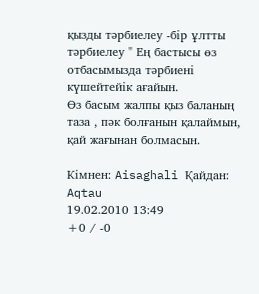қызды тәрбиелеу -бір ұлтты тәрбиелеу " Ең бастысы өз отбасымызда тәрбиені күшейтейік ағайын.
Өз басым жалпы қыз баланың таза , пәк болғанын қалаймын, қай жағынан болмасын.

Кімнен: Aisaghali Қайдан: Aqtau
19.02.2010 13:49
+0 / -0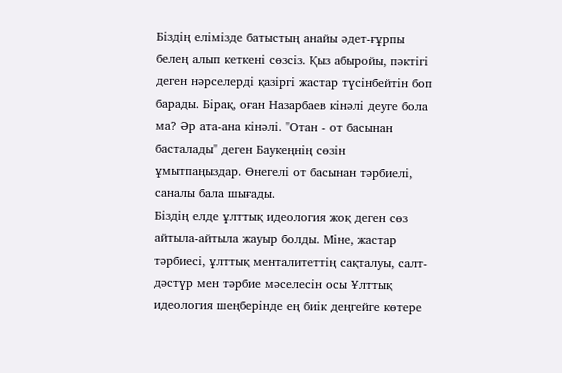Біздің елімізде батыстың анайы әдет-ғұрпы белең алып кеткені сөзсіз. Қыз абыройы, пәктігі деген нәрселерді қазіргі жастар түсінбейтін боп барады. Бірақ, оған Назарбаев кінәлі деуге бола ма? Әр ата-ана кінәлі. "Отан - от басынан басталады" деген Баукеңнің сөзін ұмытпаңыздар. Өнегелі от басынан тәрбиелі, саналы бала шығады.
Біздің елде ұлттық идеология жоқ деген сөз айтыла-айтыла жауыр болды. Міне, жастар тәрбиесі, ұлттық менталитеттің сақталуы, салт-дәстүр мен тәрбие мәселесін осы Ұлттық идеология шеңберінде ең биік деңгейге көтере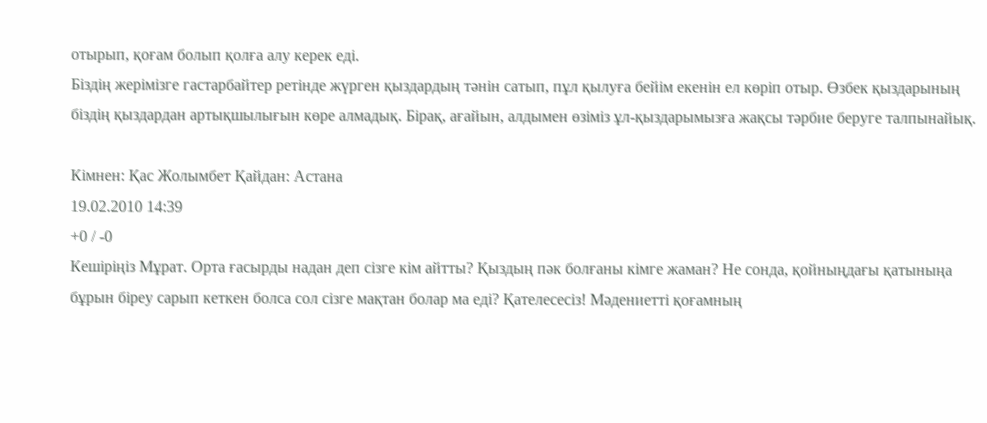отырып, қоғам болып қолға алу керек еді.
Біздің жерімізге гастарбайтер ретінде жүрген қыздардың тәнін сатып, пұл қылуға бейім екенін ел көріп отыр. Өзбек қыздарының біздің қыздардан артықшылығын көре алмадық. Бірақ, ағайын, алдымен өзіміз ұл-қыздарымызға жақсы тәрбие беруге талпынайық.

Кімнен: Қас Жолымбет Қайдан: Астана
19.02.2010 14:39
+0 / -0
Кешіріңіз Мұрат. Орта ғасырды надан деп сізге кім айтты? Қыздың пәк болғаны кімге жаман? Не сонда, қойныңдағы қатыныңа бұрын біреу сарып кеткен болса сол сізге мақтан болар ма еді? Қателесесіз! Мәдениетті қоғамның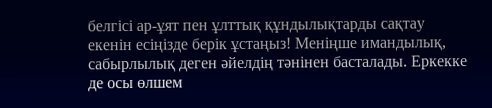белгісі ар-ұят пен ұлттық құндылықтарды сақтау екенін есіңізде берік ұстаңыз! Меніңше имандылық, сабырлылық деген әйелдің тәнінен басталады. Еркекке де осы өлшем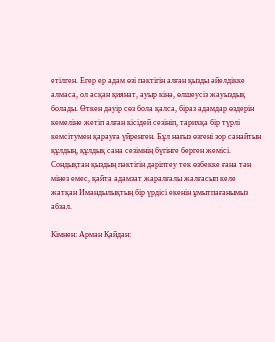етілген. Егер ер адам өзі пәктігін алған қызды әйелдікке алмаса, ол асқан қиянат, ауыр кінә, өлшеусіз жауыздық болады. Өткен дәуір сөз бола қалса, біраз адамдар өздерін кемеліне жетіп алған кісідей сезініп, тарихқа бір түрлі кемсітумен қарауға үйренген. Бұл нағыз өзгені зор санайтын құлдың, құлдық сана сезімнің бүгінге берген жемісі. Сондықтан қыздың пәктігін дәріптеу тек өзбекке ғана тән мінез емес, қайта адамзат жаралғалы жалғасып келе жатқан Имандылықтың бір үрдісі екенін ұмытпағанымыз абзал.

Кімнен: Арман Қайдан: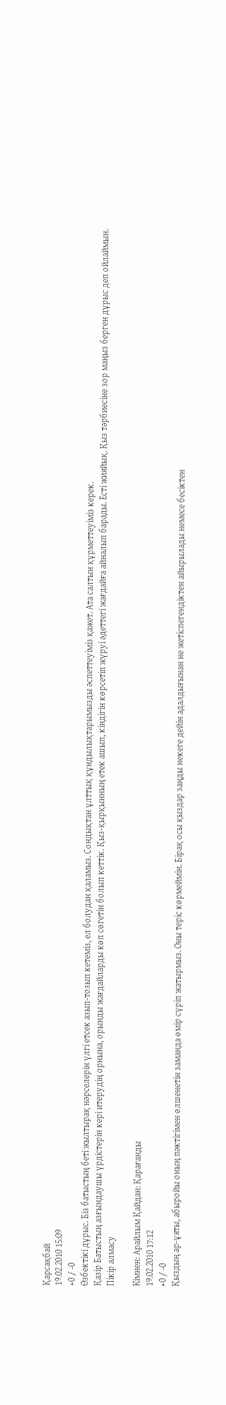Қарсақбай
19.02.2010 15:09
+0 / -0
Өзбектікі дұрыс. Біз батыстың беті жылтырақ нәрселерін үлгі етсек азып-тозып кетеміз, ел болудан қаламыз. Сондықтан ұлттық құндылықтарымызды әспеттеуіміз қажет. Ата салтын құрметтеуіміз керек.
Қазір Батыстың азғындаушы үрдістерін кері итерудің орнына, орынды жағдайларды көп сөгетін болып кеттік. Қыз-қырқынның етек ашып, кіндігін көрсетіп жүруі әдеттегі жағдайға айналып барады. Есті жияйық. Қыз тәрбиесіне зор маңыз берген дұрыс деп ойлаймын.
Пікір алмасу

Кімнен: Арайлым Қайдан: Қарағанды
19.02.2010 17:12
+0 / -0
Қыздың ар-ұяты, абыройы оның пәктігімен өлшенетін заманда өмір сүріп жатырмыз. Оны теріс көрмеймін. Бірақ осы қыздар заңды некеге дейін адалдығынан не жетіспегендіктен айырылады немесе бесіктен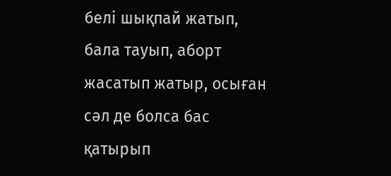белі шықпай жатып, бала тауып, аборт жасатып жатыр, осыған сәл де болса бас қатырып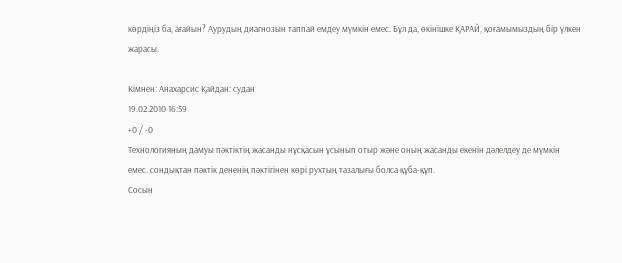көрдіңіз ба, ағайын? Аурудың диагнозын таппай емдеу мүмкін емес. Бұл да, өкінішке ҚАРАЙ, қоғамымыздың бір үлкен жарасы.

Кімнен: Анахарсис Қайдан: судан
19.02.2010 16:59
+0 / -0
Технологияның дамуы пәктіктің жасанды нұсқасын ұсынып отыр және оның жасанды екенін дәлелдеу де мүмкін емес. сондықтан пәктік дененің пәктігінен көрі рухтың тазалығы болса құба-құп.
Сосын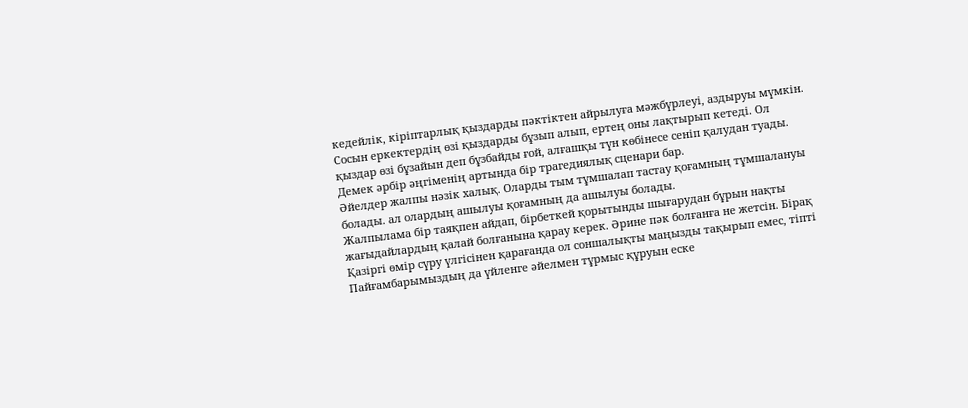кедейлік, кіріптарлық қыздарды пәктіктен айрылуға мәжбүрлеуі, аздыруы мүмкін.
Сосын еркектердің өзі қыздарды бұзып алып, ертең оны лақтырып кетеді. Ол қыздар өзі бұзайын деп бұзбайды ғой, алғашқы түн көбінесе сеніп қалудан туады. Демек әрбір әңгіменің артында бір трагедиялық сценари бар.
Әйелдер жалпы нәзік халық. Оларды тым тұмшалап тастау қоғамның тұмшалануы болады. ал олардың ашылуы қоғамның да ашылуы болады.
Жалпылама бір таяқпен айдап, бірбеткей қорытынды шығарудан бұрын нақты жағыдайлардың қалай болғанына қарау керек. Әрине пәк болғанға не жетсін. Бірақ Қазіргі өмір сүру үлгісінен қарағанда ол соншалықты маңызды тақырып емес, тіпті Пайғамбарымыздың да үйленге әйелмен тұрмыс құруын еске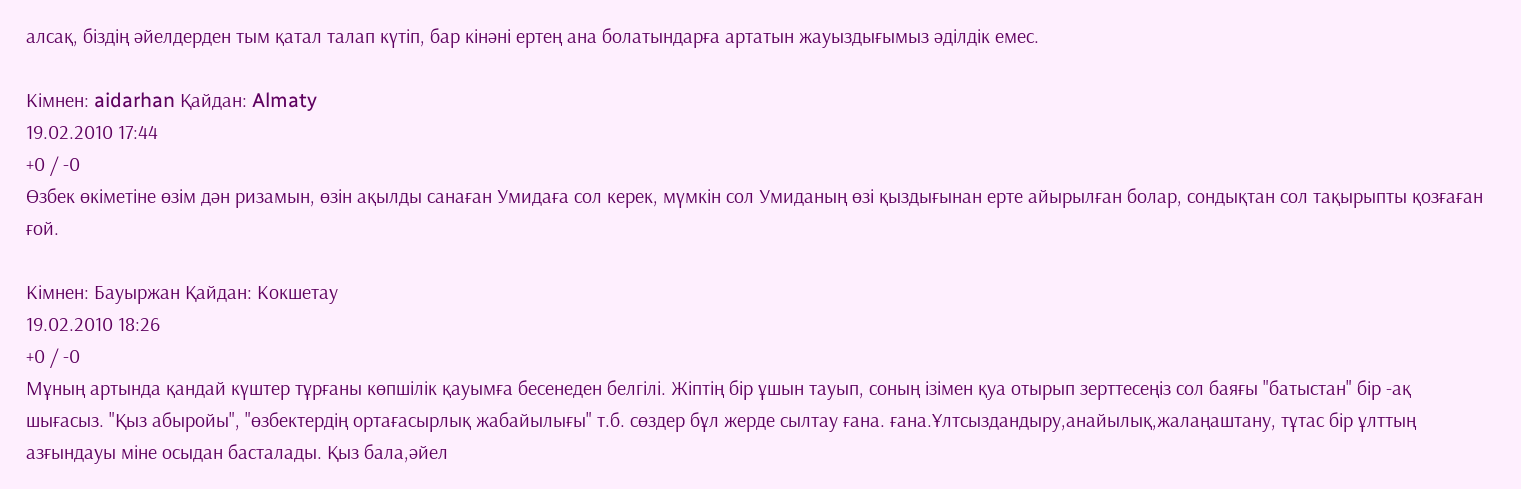алсақ, біздің әйелдерден тым қатал талап күтіп, бар кінәні ертең ана болатындарға артатын жауыздығымыз әділдік емес.

Кімнен: aidarhan Қайдан: Almaty
19.02.2010 17:44
+0 / -0
Өзбек өкіметіне өзім дән ризамын, өзін ақылды санаған Умидаға сол керек, мүмкін сол Умиданың өзі қыздығынан ерте айырылған болар, сондықтан сол тақырыпты қозғаған ғой.

Кімнен: Бауыржан Қайдан: Кокшетау
19.02.2010 18:26
+0 / -0
Мұның артында қандай күштер тұрғаны көпшілік қауымға бесенеден белгілі. Жіптің бір ұшын тауып, соның ізімен қуа отырып зерттесеңіз сол баяғы "батыстан" бір -ақ шығасыз. "Қыз абыройы", "өзбектердің ортағасырлық жабайылығы" т.б. сөздер бұл жерде сылтау ғана. ғана.Ұлтсыздандыру,анайылық,жалаңаштану, тұтас бір ұлттың азғындауы міне осыдан басталады. Қыз бала,әйел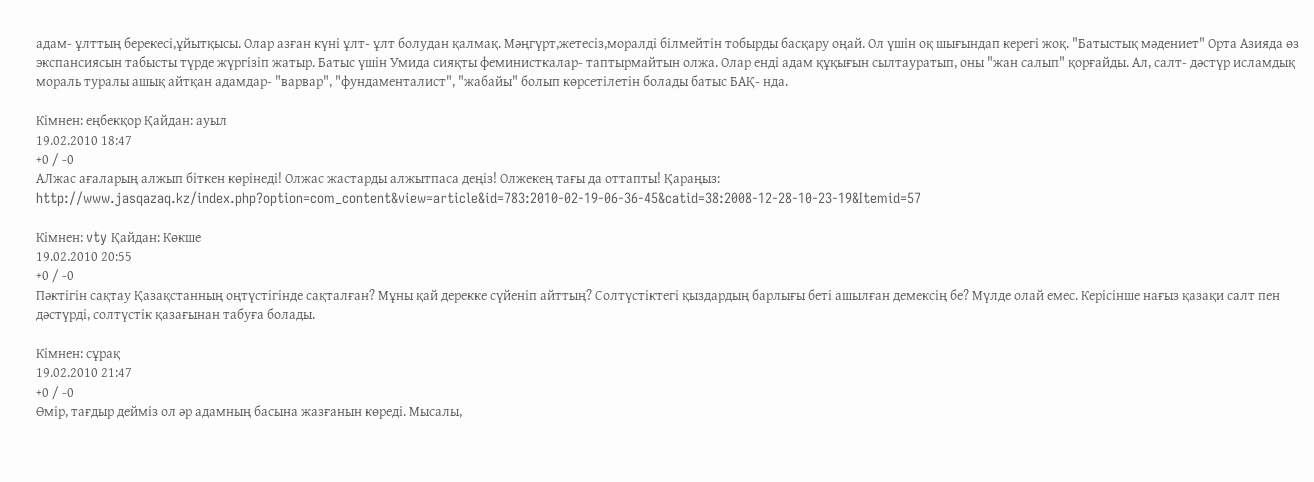адам- ұлттың берекесі,ұйытқысы. Олар азған күні ұлт- ұлт болудан қалмақ. Мәңгүрт,жетесіз,моралді білмейтін тобырды басқару оңай. Ол үшін оқ шығындап керегі жоқ. "Батыстық мәдениет" Орта Азияда өз экспансиясын табысты түрде жүргізіп жатыр. Батыс үшін Умида сияқты феминисткалар- таптырмайтын олжа. Олар енді адам құқығын сылтауратып, оны "жан салып" қорғайды. Ал, салт- дәстүр исламдық мораль туралы ашық айтқан адамдар- "варвар", "фундаменталист", "жабайы" болып көрсетілетін болады батыс БАҚ- нда.

Кімнен: еңбекқор Қайдан: ауыл
19.02.2010 18:47
+0 / -0
АЛжас ағаларың алжып біткен көрінеді! Олжас жастарды алжытпаса деңіз! Олжекең тағы да оттапты! Қараңыз:
http://www.jasqazaq.kz/index.php?option=com_content&view=article&id=783:2010-02-19-06-36-45&catid=38:2008-12-28-10-23-19&Itemid=57

Кімнен: vty Қайдан: Көкше
19.02.2010 20:55
+0 / -0
Пәктігін сақтау Қазақстанның оңтүстігінде сақталған? Мұны қай дерекке сүйеніп айттың? Солтүстіктегі қыздардың барлығы беті ашылған демексің бе? Мүлде олай емес. Керісінше нағыз қазақи салт пен дәстүрді, солтүстік қазағынан табуға болады.

Кімнен: cұрақ
19.02.2010 21:47
+0 / -0
Өмір, тағдыр дейміз ол әр адамның басына жазғанын көреді. Мысалы,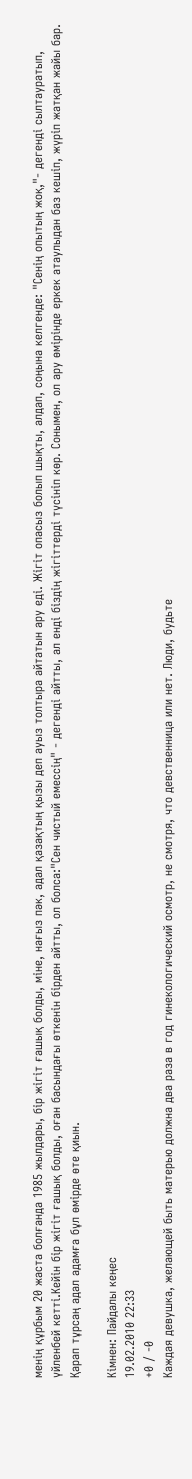менің құрбым 20 жаста болғанда 1985 жылдары, бір жігіт ғашық болды, міне, нағыз пәк, адал қазақтың қызы деп ауыз толтыра айтатын ару еді. Жігіт опасыз болып шықты, алдап, соңына келгенде: "Сенің опытың жоқ,"- дегенді сылтауратып, үйленбей кетті.Кейін бір жігіт ғашық болды, оған басындағы өткенін бірден айтты, ол болса:"Сен чистый емессің" - дегенді айтты, ал енді біздің жігіттерді түсініп көр. Сонымен, ол ару өмірінде еркек атаулыдан баз кешіп, жүріп жатқан жайы бар. Қарап тұрсаң адал адамға бұл өмірде өте қиын.

Кімнен: Пайдалы кеңес
19.02.2010 22:33
+0 / -0
Каждая девушка, желающей быть матерью должна два раза в год гинекологический осмотр, не смотря, что девственница или нет. Люди, будьте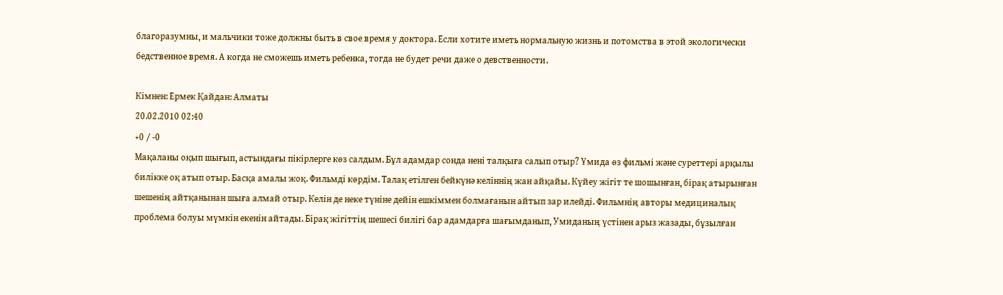благоразумны, и мальчики тоже должны быть в свое время у доктора. Если хотите иметь нормальную жизнь и потомства в этой экологически бедственное время. А когда не сможешь иметь ребенка, тогда не будет речи даже о девственности.

Кімнен: Ермек Қайдан: Алматы
20.02.2010 02:40
+0 / -0
Мақаланы оқып шығып, астындағы пікірлерге көз салдым. Бұл адамдар сонда нені талқыға салып отыр? Үмида өз фильмі және суреттері арқылы билікке оқ атып отыр. Басқа амалы жоқ. Фильмді көрдім. Талақ етілген бейкүнә келіннің жан айқайы. Күйеу жігіт те шошынған, бірақ атырынған шешенің айтқанынан шыға алмай отыр. Келін де неке түніне дейін ешкіммен болмағанын айтып зар илейді. Фильмнің авторы медициналық проблема болуы мүмкін екенін айтады. Бірақ жігіттің шешесі билігі бар адамдарға шағымданып, Умиданың үстінен арыз жазады, бұзылған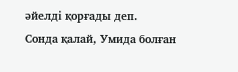әйелді қорғады деп.
Сонда қалай, Умида болған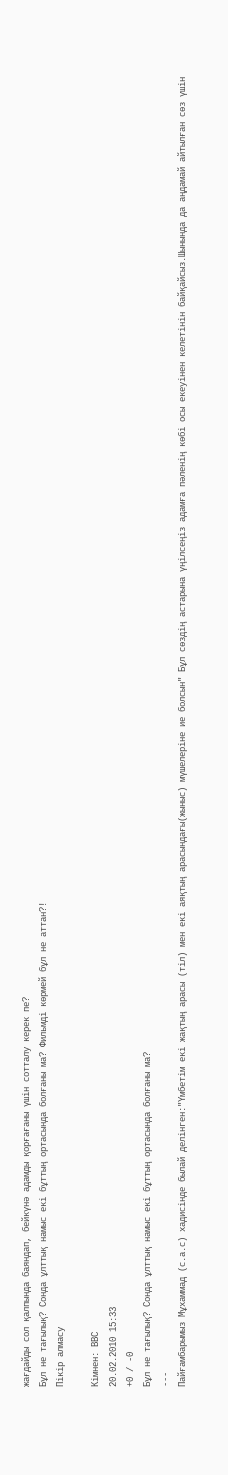жағдайды сол қалпында баяндап, бейкүнә адамды қорғағаны үшін сотталу керек пе?
Бұл не тағылық? Сонда ұлттық намыс екі бұттың ортасында болғаны ма? Фильмді көрмей бұл не аттан?!
Пікір алмасу

Кімнен: ВВС
20.02.2010 15:33
+0 / -0
Бұл не тағылық? Сонда ұлттық намыс екі бұттың ортасында болғаны ма?
---
Пайғамбарымыз Мұхаммад (с.а.с) хадисінде былай делінген:"Үмбетім екі жақтың арасы (тіл) мен екі аяқтың арасындағы(жыныс) мүшелеріне ие болсын" Бұл сөздің астарына үңілсеңіз адамға пәленің көбі осы екеуінен келетінін байқайсыз.Шынында да аңдамай айтылған сөз үшін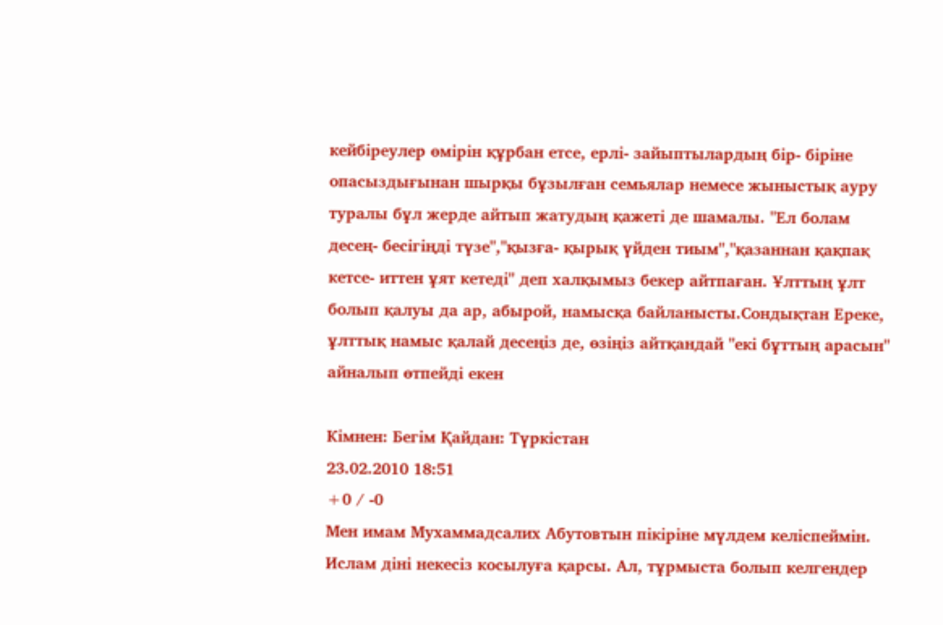кейбіреулер өмірін құрбан етсе, ерлі- зайыптылардың бір- біріне опасыздығынан шырқы бұзылған семьялар немесе жыныстық ауру туралы бұл жерде айтып жатудың қажеті де шамалы. "Ел болам десең- бесігіңді түзе","қызға- қырық үйден тиым","қазаннан қақпақ кетсе- иттен ұят кетеді" деп халқымыз бекер айтпаған. Ұлттың ұлт болып қалуы да ар, абырой, намысқа байланысты.Сондықтан Ереке, ұлттық намыс қалай десеңіз де, өзіңіз айтқандай "екі бұттың арасын" айналып өтпейді екен

Кімнен: Бегім Қайдан: Түркістан
23.02.2010 18:51
+0 / -0
Мен имам Мухаммадсалих Абутовтын пікіріне мүлдем келіспеймін. Ислам діні некесіз косылуға қарсы. Ал, тұрмыста болып келгендер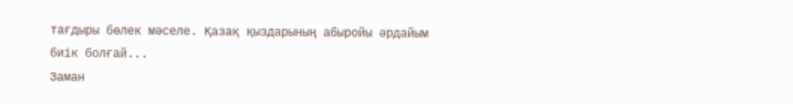тағдыры бөлек мәселе. Қазақ қыздарының абыройы әрдайым биік болғай...
Заман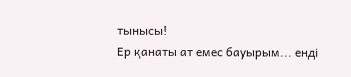тынысы!
Ер қанаты ат емес бауырым... енді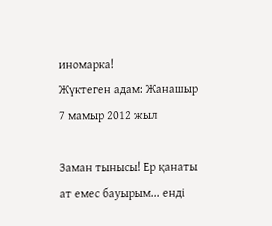иномарка!
Жүктеген адам: Жанашыр
7 мамыр 2012 жыл

Заман тынысы! Ер қанаты ат емес бауырым... енді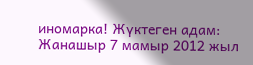иномарка! Жүктеген адам: Жанашыр 7 мамыр 2012 жыл